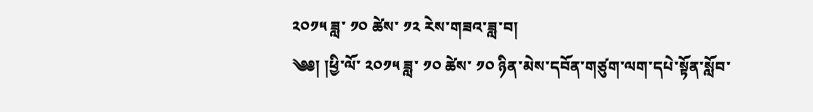༢༠༡༥ ཟླ་ ༡༠ ཚེས་ ༡༢ རེས་གཟའ་ཟླ་བ།
༄༅། །ཕྱི་ལོ་ ༢༠༡༥ ཟླ་ ༡༠ ཚེས་ ༡༠ ཉིན་མེས་དབོན་གཙུག་ལག་དཔེ་སྟོན་སློབ་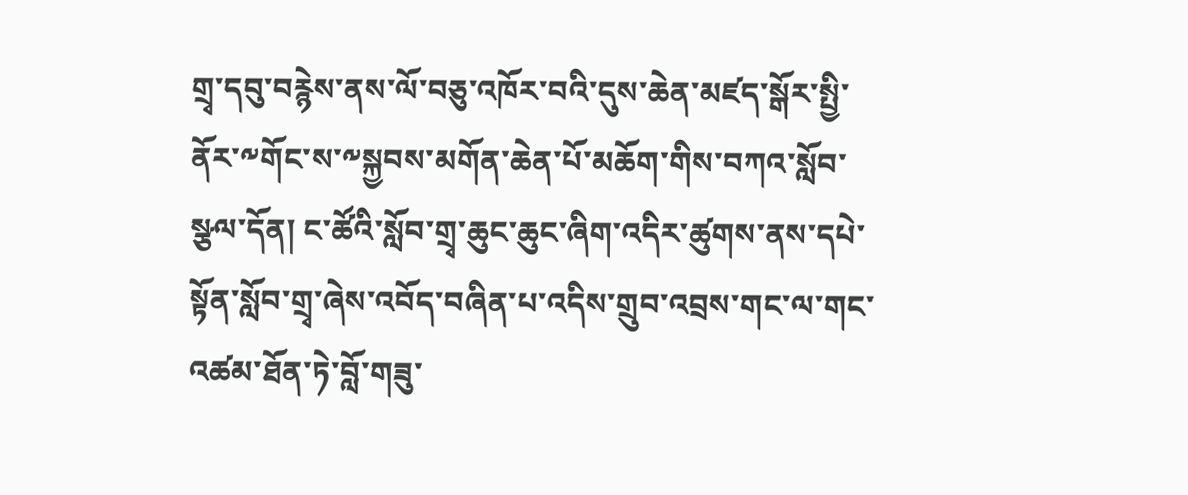གྲྭ་དབུ་བརྙེས་ནས་ལོ་བཅུ་འཁོར་བའི་དུས་ཆེན་མཛད་སྒོར་སྤྱི་ནོར་༸གོང་ས་༸སྐྱབས་མགོན་ཆེན་པོ་མཆོག་གིས་བཀའ་སློབ་སྩལ་དོན། ང་ཚོའི་སློབ་གྲྭ་ཆུང་ཆུང་ཞིག་འདིར་ཚུགས་ནས་དཔེ་སྟོན་སློབ་གྲྭ་ཞེས་འབོད་བཞིན་པ་འདིས་གྲུབ་འབྲས་གང་ལ་གང་འཚམ་ཐོན་ཏེ་བློ་གཟུ་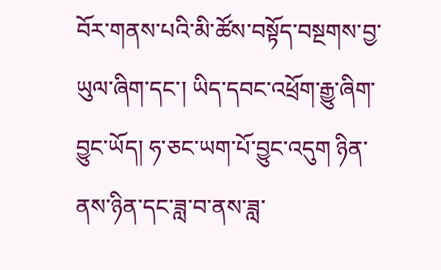བོར་གནས་པའི་མི་ཚོས་བསྟོད་བསྔགས་བྱ་ཡུལ་ཞིག་དང་། ཡིད་དབང་འཕྲོག་རྒྱུ་ཞིག་བྱུང་ཡོད། ཧ་ཅང་ཡག་པོ་བྱུང་འདུག ཉིན་ནས་ཉིན་དང་ཟླ་བ་ནས་ཟླ་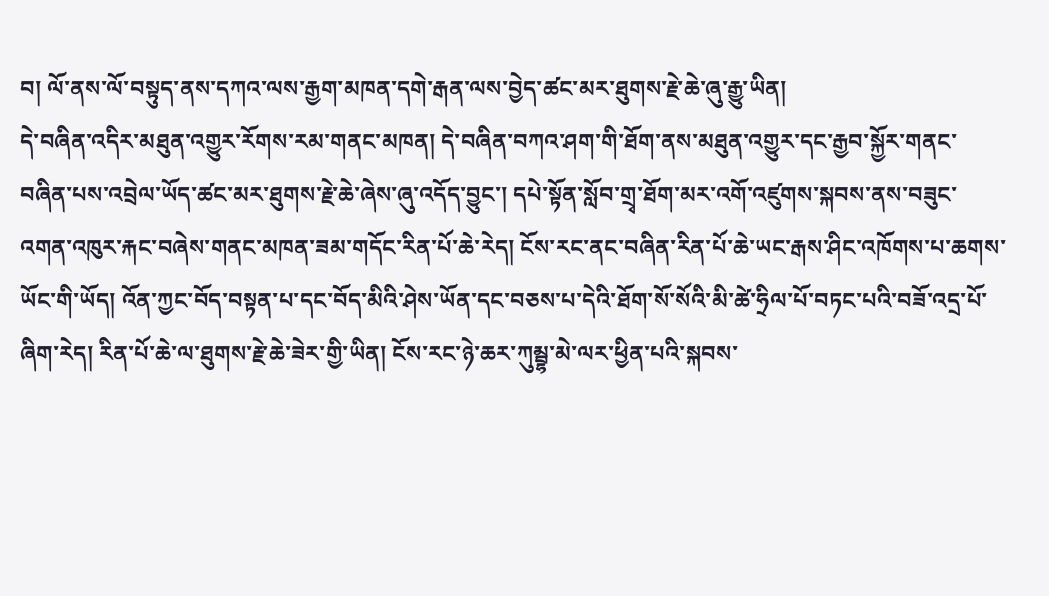བ། ལོ་ནས་ལོ་བསྟུད་ནས་དཀའ་ལས་རྒྱག་མཁན་དགེ་རྒན་ལས་བྱེད་ཚང་མར་ཐུགས་རྗེ་ཆེ་ཞུ་རྒྱུ་ཡིན།
དེ་བཞིན་འདིར་མཐུན་འགྱུར་རོགས་རམ་གནང་མཁན། དེ་བཞིན་བཀའ་ཤག་གི་ཐོག་ནས་མཐུན་འགྱུར་དང་རྒྱབ་སྐྱོར་གནང་བཞིན་པས་འབྲེལ་ཡོད་ཚང་མར་ཐུགས་རྗེ་ཆེ་ཞེས་ཞུ་འདོད་བྱུང་། དཔེ་སྟོན་སློབ་གྲྭ་ཐོག་མར་འགོ་འཛུགས་སྐབས་ནས་བཟུང་འགན་འཁུར་རྐང་བཞེས་གནང་མཁན་ཟམ་གདོང་རིན་པོ་ཆེ་རེད། ངོས་རང་ནང་བཞིན་རིན་པོ་ཆེ་ཡང་རྒས་ཤིང་འཁོགས་པ་ཆགས་ཡོང་གི་ཡོད། འོན་ཀྱང་བོད་བསྟན་པ་དང་བོད་མིའི་ཤེས་ཡོན་དང་བཅས་པ་དེའི་ཐོག་སོ་སོའི་མི་ཚེ་ཧྲིལ་པོ་བཏང་པའི་བཟོ་འདྲ་པོ་ཞིག་རེད། རིན་པོ་ཆེ་ལ་ཐུགས་རྗེ་ཆེ་ཟེར་གྱི་ཡིན། ངོས་རང་ཉེ་ཆར་ཀུམྦྷ་མེ་ལར་ཕྱིན་པའི་སྐབས་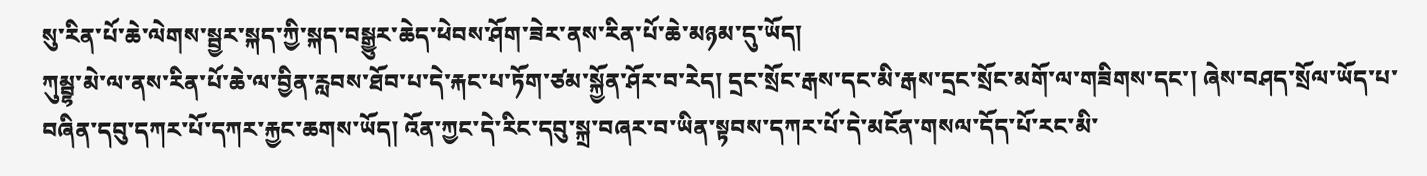སུ་རིན་པོ་ཆེ་ལེགས་སྦྱར་སྐད་ཀྱི་སྐད་བསྒྱུར་ཆེད་ཕེབས་ཤོག་ཟེར་ནས་རིན་པོ་ཆེ་མཉམ་དུ་ཡོད།
ཀུམྦྷ་མེ་ལ་ནས་རིན་པོ་ཆེ་ལ་བྱིན་རླབས་ཐོབ་པ་དེ་རྐང་པ་ཏོག་ཙམ་སྐྱོན་ཤོར་བ་རེད། དྲང་སྲོང་རྒས་དང་མི་རྒས་དྲང་སྲོང་མགོ་ལ་གཟིགས་དང་། ཞེས་བཤད་སྲོལ་ཡོད་པ་བཞིན་དབུ་དཀར་པོ་དཀར་རྐྱང་ཆགས་ཡོད། འོན་ཀྱང་དེ་རིང་དབུ་སྐྲ་བཞར་བ་ཡིན་སྟབས་དཀར་པོ་དེ་མངོན་གསལ་དོད་པོ་རང་མི་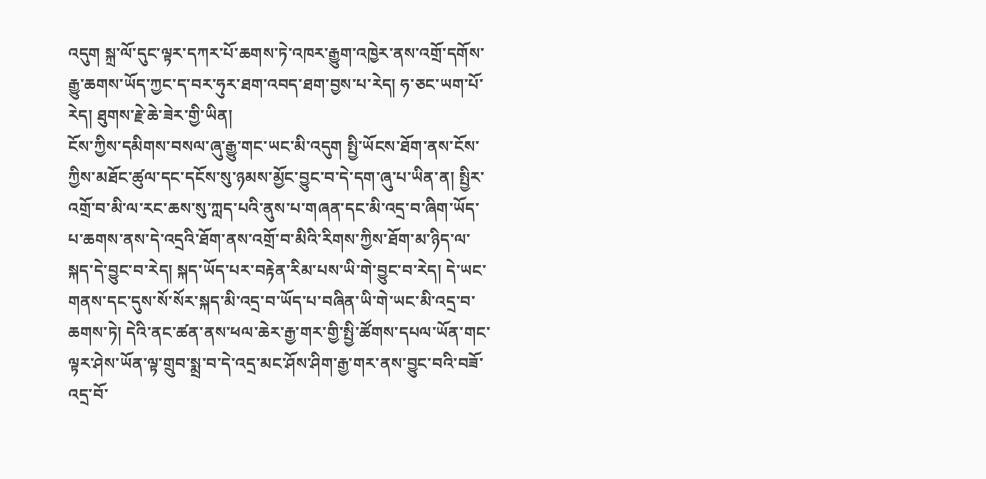འདུག སྐྲ་ལོ་དུང་ལྟར་དཀར་པོ་ཆགས་ཏེ་འཁར་རྒྱུག་འཁྱེར་ནས་འགྲོ་དགོས་རྒྱུ་ཆགས་ཡོད་ཀྱང་ད་བར་ཧུར་ཐག་འབད་ཐག་བྱས་པ་རེད། ཧ་ཅང་ཡག་པོ་རེད། ཐུགས་རྗེ་ཆེ་ཟེར་གྱི་ཡིན།
ངོས་ཀྱིས་དམིགས་བསལ་ཞུ་རྒྱུ་གང་ཡང་མི་འདུག སྤྱི་ཡོངས་ཐོག་ནས་ངོས་ཀྱིས་མཐོང་ཚུལ་དང་དངོས་སུ་ཉམས་མྱོང་བྱུང་བ་དེ་དག་ཞུ་པ་ཡིན་ན། སྤྱིར་འགྲོ་བ་མི་ལ་རང་ཆས་སུ་ཀླད་པའི་ནུས་པ་གཞན་དང་མི་འདྲ་བ་ཞིག་ཡོད་པ་ཆགས་ནས་དེ་འདྲའི་ཐོག་ནས་འགྲོ་བ་མིའི་རིགས་ཀྱིས་ཐོག་མ་ཉིད་ལ་སྐད་དེ་བྱུང་བ་རེད། སྐད་ཡོད་པར་བརྟེན་རིམ་པས་ཡི་གེ་བྱུང་བ་རེད། དེ་ཡང་གནས་དང་དུས་སོ་སོར་སྐད་མི་འདྲ་བ་ཡོད་པ་བཞིན་ཡི་གེ་ཡང་མི་འདྲ་བ་ཆགས་ཏེ། དེའི་ནང་ཚན་ནས་ཕལ་ཆེར་རྒྱ་གར་གྱི་སྤྱི་ཚོགས་དཔལ་ཡོན་གང་ལྟར་ཤེས་ཡོན་ལྟ་གྲུབ་སྨྲ་བ་དེ་འདྲ་མང་ཤོས་ཤིག་རྒྱ་གར་ནས་བྱུང་བའི་བཟོ་འདྲ་བོ་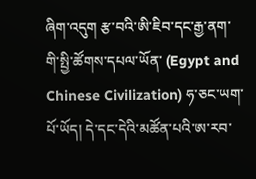ཞིག་འདུག རྩ་བའི་ཨི་ཇིབ་དང་རྒྱ་ནག་གི་སྤྱི་ཚོགས་དཔལ་ཡོན་ (Egypt and Chinese Civilization) ཧ་ཅང་ཡག་པོ་ཡོད། དེ་དང་དེའི་མཚོན་པའི་ཨ་རབ་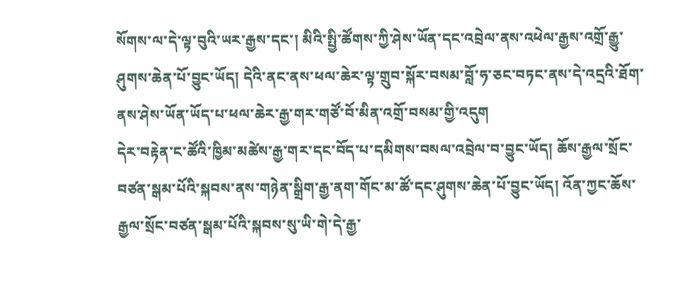སོགས་ལ་དེ་ལྟ་བུའི་ཡར་རྒྱས་དང་། མིའི་སྤྱི་ཚོགས་ཀྱི་ཤེས་ཡོན་དང་འབྲེལ་ནས་འཕེལ་རྒྱས་འགྲོ་རྒྱུ་ཤུགས་ཆེན་པོ་བྱུང་ཡོད། དེའི་ནང་ནས་ཕལ་ཆེར་ལྟ་གྲུབ་སྐོར་བསམ་བློ་ཧ་ཅང་བཏང་ནས་དེ་འདྲའི་ཐོག་ནས་ཤེས་ཡོན་ཡོད་པ་ཕལ་ཆེར་རྒྱ་གར་གཙོ་བོ་མིན་འགྲོ་བསམ་གྱི་འདུག
དེར་བརྟེན་ང་ཚོའི་ཁྱིམ་མཚེས་རྒྱ་གར་དང་བོད་པ་དམིགས་བསལ་འབྲེལ་བ་བྱུང་ཡོད། ཆོས་རྒྱལ་སྲོང་བཙན་སྒམ་པོའི་སྐབས་ནས་གཉེན་སྒྲིག་རྒྱ་ནག་གོང་མ་ཚོ་དང་ཤུགས་ཆེན་པོ་བྱུང་ཡོད། འོན་ཀྱང་ཆོས་རྒྱལ་སྲོང་བཙན་སྒམ་པོའི་སྐབས་སུ་ཡི་གེ་དེ་རྒྱ་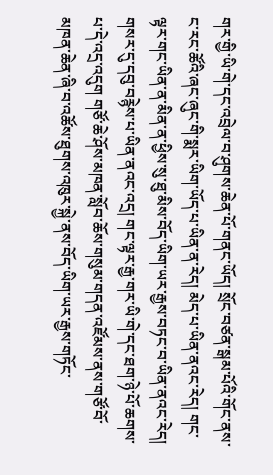གར་གྱི་ཡི་གེ་དང་འབྲེལ་བ་ཤུགས་ཆེན་པོ་གནང་ཡོད། སྲོང་བཙན་སྒམ་པོའི་གོང་ནས་ང་རང་ཚོའི་ཞང་ཞུང་གི་སྨར་ཡིག་ཡོད་པ་ཡིན་ན་རེད། མེད་པ་ཡིན་ནའང་རེད། གང་ལྟར་གང་ཡིན་ན་མིན་ན་ཕྱིས་སུ་ཐུ་མིས་བོད་ཡིག་ཡར་རྒྱས་བཏང་བ་ཡིན་ནའང་རེད། གསར་དུ་དབུ་བརྙེས་པ་ཡིན་ནའང་འདྲ། གང་ལྟར་རྒྱ་གར་ཡི་གེ་དང་ཐག་ཉེ་པོ་ཆགས་པ་དེ་འདྲ་འདུག གཙོ་ཆེ་ཤོས་མཁན་སློབ་ཆོས་གསུམ་གདན་འཛོམས་ནས་གཙོ་བོ་མཁན་ཆེན་ཞི་བ་འཚོས་ཐུགས་འཁུར་སྐྱེ་ནས་བོད་ཡིག་ཡར་རྒྱས་གཏོང་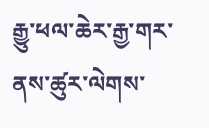རྒྱུ་ཕལ་ཆེར་རྒྱ་གར་ནས་ཚུར་ལེགས་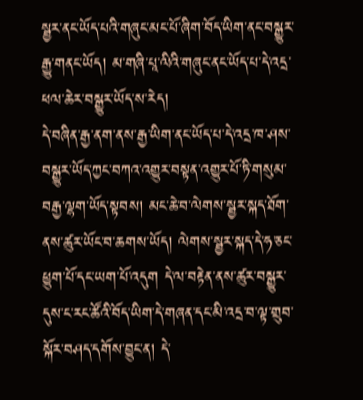སྦྱར་ནང་ཡོད་པའི་གཞུང་མང་པོ་ཞིག་བོད་ཡིག་ནང་བསྒྱུར་རྒྱུ་གནང་ཡོད། མ་གཞི་པཱ་ལིའི་གཞུང་ནང་ཡོད་པ་དེ་འདྲ་ཕལ་ཆེར་བསྒྱུར་ཡོད་ས་རེད།
དེ་བཞིན་རྒྱ་ནག་ནས་རྒྱ་ཡིག་ནང་ཡོད་པ་དེ་འདྲ་ཁ་ཤས་བསྒྱུར་ཡོད་ཀྱང་བཀའ་འགྱུར་བསྟན་འགྱུར་པོ་ཏི་གསུམ་བརྒྱ་ལྷག་ཡོད་སྟབས། མང་ཆེ་བ་ལེགས་སྦྱར་སྐད་ཐོག་ནས་ཚུར་ཡོང་བ་ཆགས་ཡོད། ལེགས་སྦྱར་སྐད་དེ་ཧ་ཅང་ཕྱུག་པོ་དང་ཡག་པོ་འདུག དེ་ལ་བརྟེན་ནས་ཚུར་བསྒྱུར་དུས་ང་རང་ཚོའི་བོད་ཡིག་དེ་གཞན་དང་མི་འདྲ་བ་ལྟ་གྲུབ་སྐོར་བཤད་དགོས་བྱུང་ན། དེ་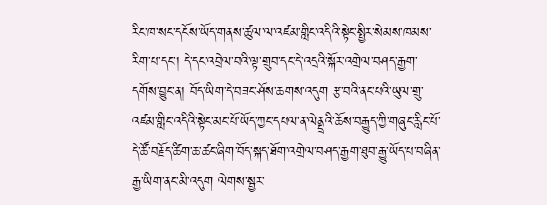རིང་ཁ་སང་དངོས་ཡོད་གནས་ཚུལ་ལ་འཛམ་གླིང་འདིའི་སྟེང་སྤྱིར་སེམས་ཁམས་རིག་པ་དང་། དེ་དང་འབྲེལ་བའི་ལྟ་གྲུབ་དང་དེ་འདྲའི་སྐོར་འགྲེལ་བཤད་རྒྱག་དགོས་བྱུང་ན། བོད་ཡིག་དེ་བཟང་ཤོས་ཆགས་འདུག རྩ་བའི་ནང་པའི་ཡུལ་གྲུ་འཛམ་གླིང་འདིའི་སྟེང་མང་པོ་ཡོད་ཀྱང་དཔལ་ན་ལེནྡྲའི་ཆོས་བརྒྱུད་ཀྱི་གཞུང་རླིང་པོ་དེ་ཚོ་བརྗོད་ཚིག་ཆ་ཚང་ཞིག་བོད་སྐད་ཐོག་འགྲེལ་བཤད་རྒྱག་ཐུབ་རྒྱུ་ཡོད་པ་བཞིན་རྒྱ་ཡིག་ནང་མི་འདུག ལེགས་སྦྱར་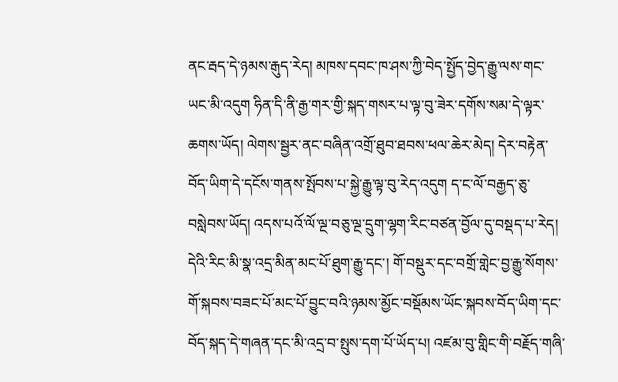ནང་རྦད་དེ་ཉམས་རྒུད་རེད། མཁས་དབང་ཁ་ཤས་ཀྱི་བེད་སྤྱོད་བྱེད་རྒྱུ་ལས་གང་ཡང་མི་འདུག ཧིན་དི་ནི་རྒྱ་གར་གྱི་སྐད་གསར་པ་ལྟ་བུ་ཟེར་དགོས་སམ་དེ་ལྟར་ཆགས་ཡོད། ལེགས་སྦྱར་ནང་བཞིན་འགྲོ་ཐུབ་ཐབས་ཕལ་ཆེར་མེད། དེར་བརྟེན་བོད་ཡིག་དེ་དངོས་གནས་སྤོབས་པ་སྐྱེ་རྒྱུ་ལྟ་བུ་རེད་འདུག ད་ང་ལོ་བརྒྱད་ཅུ་བསླེབས་ཡོད། འདས་པའོ་ལོ་ལྔ་བཅུ་ལྔ་དྲུག་ལྷག་རིང་བཙན་བྱོལ་དུ་བསྡད་པ་རེད། དེའི་རིང་མི་སྣ་འདྲ་མིན་མང་པོ་ཐུག་རྒྱུ་དང་། གོ་བསྡུར་དང་བགྲོ་གླེང་བྱ་རྒྱུ་སོགས་གོ་སྐབས་བཟང་པོ་མང་པོ་བྱུང་བའི་ཉམས་མྱོང་བསྡོམས་ཡོང་སྐབས་བོད་ཡིག་དང་བོད་སྐད་དེ་གཞན་དང་མི་འདྲ་བ་སྤུས་དག་པོ་ཡོད་པ། འཛམ་བུ་གླིང་གི་བརྗོད་གཞི་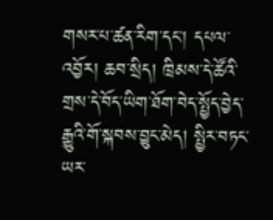གསར་པ་ཚན་རིག་དང་། དཔལ་འབྱོར། ཆབ་སྲིད། ཁྲིམས་དེ་ཚོའི་གྲས་དེ་བོད་ཡིག་ཐོག་བེད་སྤྱོད་བྱེད་རྒྱུའི་གོ་སྐབས་བྱུང་མེད། སྤྱིར་བཏང་ཡར་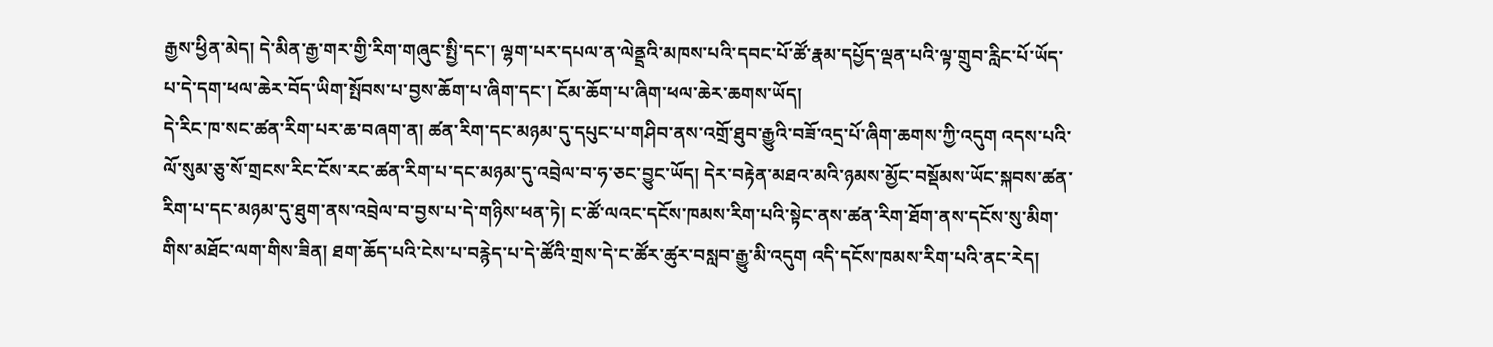རྒྱས་ཕྱིན་མེད། དེ་མིན་རྒྱ་གར་གྱི་རིག་གཞུང་སྤྱི་དང་། ལྷག་པར་དཔལ་ན་ལེནྡྲའི་མཁས་པའི་དབང་པོ་ཚོ་རྣམ་དཔྱོད་ལྡན་པའི་ལྟ་གྲུབ་རླིང་པོ་ཡོད་པ་དེ་དག་ཕལ་ཆེར་བོད་ཡིག་སྤོབས་པ་བྱས་ཆོག་པ་ཞིག་དང་། ངོམ་ཆོག་པ་ཞིག་ཕལ་ཆེར་ཆགས་ཡོད།
དེ་རིང་ཁ་སང་ཚན་རིག་པར་ཆ་བཞག་ན། ཚན་རིག་དང་མཉམ་དུ་དཔུང་པ་གཤིབ་ནས་འགྲོ་ཐུབ་རྒྱུའི་བཟོ་འདྲ་པོ་ཞིག་ཆགས་ཀྱི་འདུག འདས་པའི་ལོ་སུམ་ཅུ་སོ་གྲངས་རིང་ངོས་རང་ཚན་རིག་པ་དང་མཉམ་དུ་འབྲེལ་བ་ཧ་ཅང་བྱུང་ཡོད། དེར་བརྟེན་མཐའ་མའི་ཉམས་མྱོང་བསྡོམས་ཡོང་སྐབས་ཚན་རིག་པ་དང་མཉམ་དུ་ཐུག་ནས་འབྲེལ་བ་བྱས་པ་དེ་གཉིས་ཕན་ཏེ། ང་ཚོ་ལའང་དངོས་ཁམས་རིག་པའི་སྟེང་ནས་ཚན་རིག་ཐོག་ནས་དངོས་སུ་མིག་གིས་མཐོང་ལག་གིས་ཟིན། ཐག་ཆོད་པའི་ངེས་པ་བརྙེད་པ་དེ་ཚོའི་གྲས་དེ་ང་ཚོར་ཚུར་བསླབ་རྒྱུ་མི་འདུག འདི་དངོས་ཁམས་རིག་པའི་ནང་རེད།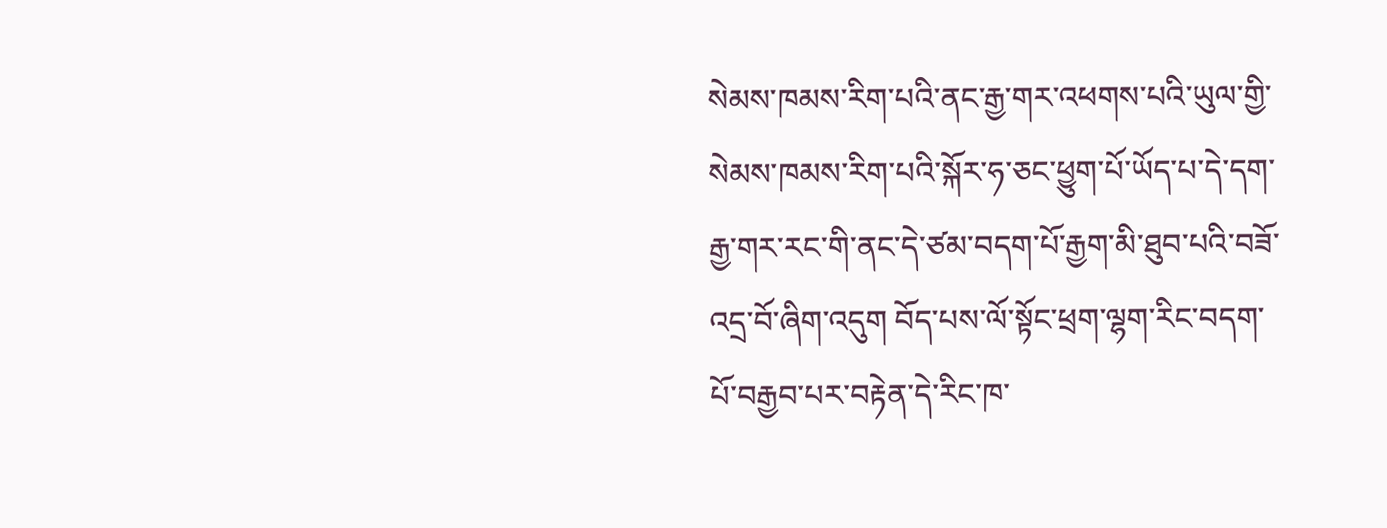སེམས་ཁམས་རིག་པའི་ནང་རྒྱ་གར་འཕགས་པའི་ཡུལ་གྱི་སེམས་ཁམས་རིག་པའི་སྐོར་ཧ་ཅང་ཕྱུག་པོ་ཡོད་པ་དེ་དག་རྒྱ་གར་རང་གི་ནང་དེ་ཙམ་བདག་པོ་རྒྱག་མི་ཐུབ་པའི་བཟོ་འདྲ་བོ་ཞིག་འདུག བོད་པས་ལོ་སྟོང་ཕྲག་ལྷག་རིང་བདག་པོ་བརྒྱབ་པར་བརྟེན་དེ་རིང་ཁ་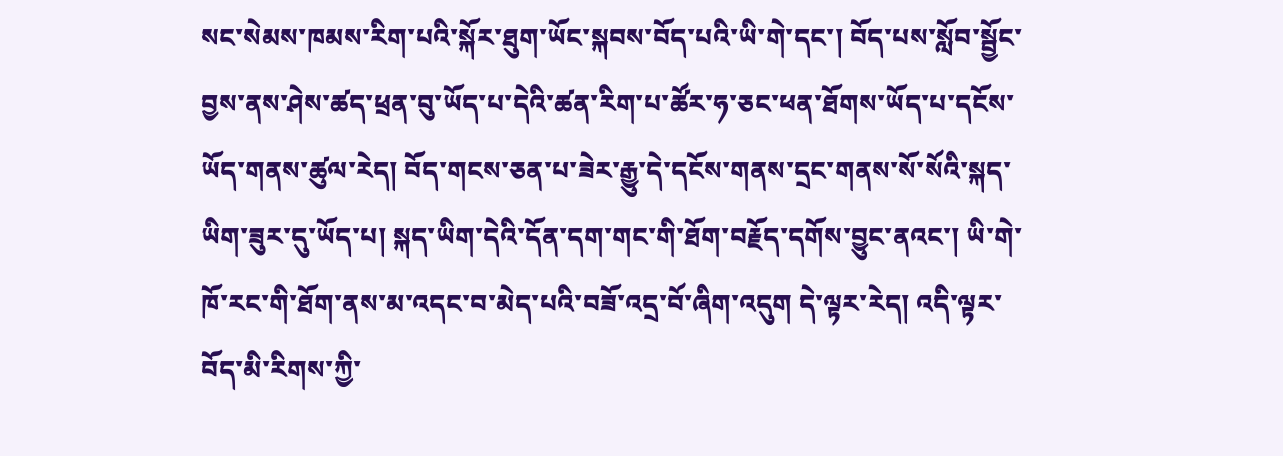སང་སེམས་ཁམས་རིག་པའི་སྐོར་ཐུག་ཡོང་སྐབས་བོད་པའི་ཡི་གེ་དང་། བོད་པས་སློབ་སྦྱོང་བྱས་ནས་ཤེས་ཚད་ཕྲན་བུ་ཡོད་པ་དེའི་ཚན་རིག་པ་ཚོར་ཧ་ཅང་ཕན་ཐོགས་ཡོད་པ་དངོས་ཡོད་གནས་ཚུལ་རེད། བོད་གངས་ཅན་པ་ཟེར་རྒྱུ་དེ་དངོས་གནས་དྲང་གནས་སོ་སོའི་སྐད་ཡིག་ཟུར་དུ་ཡོད་པ། སྐད་ཡིག་དེའི་དོན་དག་གང་གི་ཐོག་བརྗོད་དགོས་བྱུང་ནའང་། ཡི་གེ་ཁོ་རང་གི་ཐོག་ནས་མ་འདང་བ་མེད་པའི་བཟོ་འདྲ་བོ་ཞིག་འདུག དེ་ལྟར་རེད། འདི་ལྟར་བོད་མི་རིགས་ཀྱི་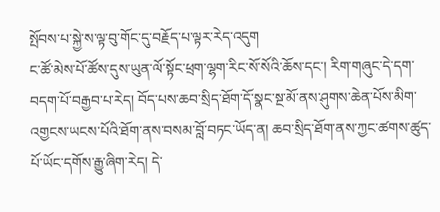སྤོབས་པ་སྐྱེ་ས་ལྟ་བུ་གོང་དུ་བརྗོད་པ་ལྟར་རེད་འདུག
ང་ཚོ་མེས་པོ་ཚོས་དུས་ཡུན་ལོ་སྟོང་ཕྲག་ལྷག་རིང་སོ་སོའི་ཆོས་དང་། རིག་གཞུང་དེ་དག་བདག་པོ་བརྒྱབ་པ་རེད། བོད་པས་ཆབ་སྲིད་ཐོག་དོ་སྣང་སྔ་མོ་ནས་ཤུགས་ཆེན་པོས་མིག་འགྱངས་ཡངས་པོའི་ཐོག་ནས་བསམ་བློ་བཏང་ཡོད་ན། ཆབ་སྲིད་ཐོག་ནས་ཀྱང་ཚགས་ཚུད་པོ་ཡོང་དགོས་རྒྱུ་ཞིག་རེད། དེ་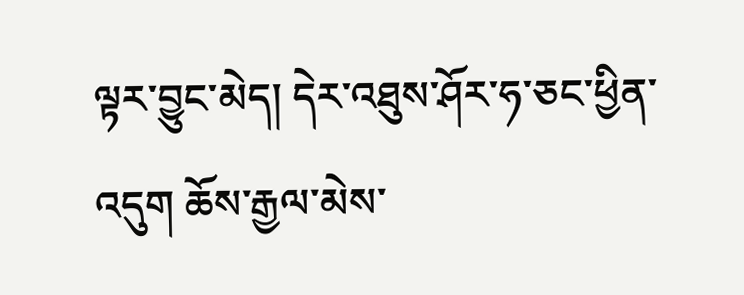ལྟར་བྱུང་མེད། དེར་འཐུས་ཤོར་ཧ་ཅང་ཕྱིན་འདུག ཆོས་རྒྱལ་མེས་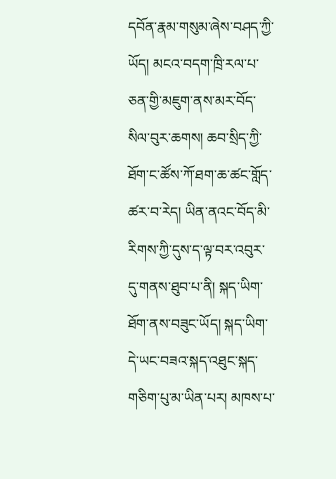དབོན་རྣམ་གསུམ་ཞེས་བཤད་ཀྱི་ཡོད། མངའ་བདག་ཁྲི་རལ་པ་ཅན་གྱི་མཇུག་ནས་མར་བོད་སིལ་བུར་ཆགས། ཆབ་སྲིད་ཀྱི་ཐོག་ང་ཚོས་ཀོ་ཐག་ཆ་ཚང་གློད་ཚར་བ་རེད། ཡིན་ནའང་བོད་མི་རིགས་ཀྱི་དུས་ད་ལྟ་བར་འབུར་དུ་གནས་ཐུབ་པ་ནི། སྐད་ཡིག་ཐོག་ནས་བཟུང་ཡོད། སྐད་ཡིག་དེ་ཡང་བཟའ་སྐད་འཐུང་སྐད་གཅིག་པུ་མ་ཡིན་པར། མཁས་པ་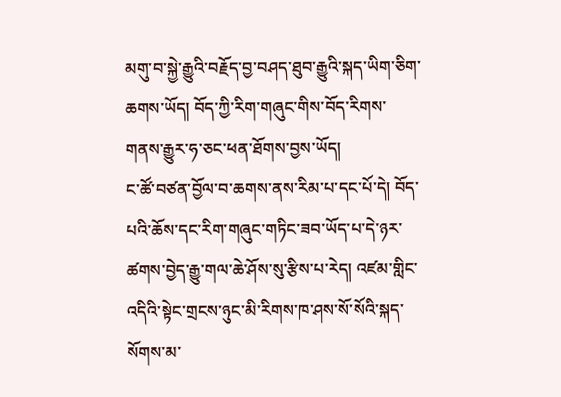མགུ་བ་སྐྱེ་རྒྱུའི་བརྗོད་བྱ་བཤད་ཐུབ་རྒྱུའི་སྐད་ཡིག་ཅིག་ཆགས་ཡོད། བོད་ཀྱི་རིག་གཞུང་གིས་བོད་རིགས་གནས་རྒྱུར་ཧ་ཅང་ཕན་ཐོགས་བྱས་ཡོད།
ང་ཚོ་བཙན་བྱོལ་བ་ཆགས་ནས་རིམ་པ་དང་པོ་དེ། བོད་པའི་ཆོས་དང་རིག་གཞུང་གཏིང་ཟབ་ཡོད་པ་དེ་ཉར་ཚགས་བྱེད་རྒྱུ་གལ་ཆེ་ཤོས་སུ་རྩིས་པ་རེད། འཛམ་གླིང་འདིའི་སྟེང་གྲངས་ཉུང་མི་རིགས་ཁ་ཤས་སོ་སོའི་སྐད་སོགས་མ་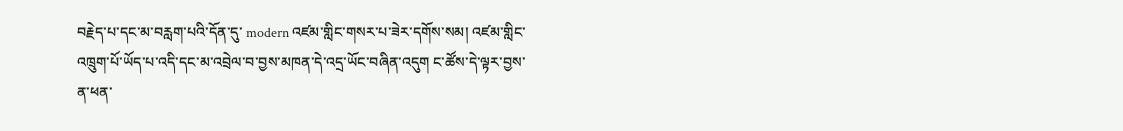བརྗེད་པ་དང་མ་བརླག་པའི་དོན་དུ་ modern འཛམ་གླིང་གསར་པ་ཟེར་དགོས་སམ། འཛམ་གླིང་འཁྲུག་པོ་ཡོད་པ་འདི་དང་མ་འབྲེལ་བ་བྱས་མཁན་དེ་འདྲ་ཡོང་བཞིན་འདུག ང་ཚོས་དེ་ལྟར་བྱས་ན་ཕན་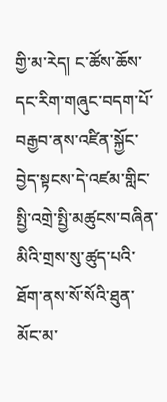གྱི་མ་རེད། ང་ཚོས་ཆོས་དང་རིག་གཞུང་བདག་པོ་བརྒྱབ་ནས་འཛིན་སྐྱོང་བྱེད་སྟངས་དེ་འཛམ་གླིང་སྤྱི་འགྲེ་སྤྱི་མཚུངས་བཞིན་མིའི་གྲས་སུ་ཚུད་པའི་ཐོག་ནས་སོ་སོའི་ཐུན་མོང་མ་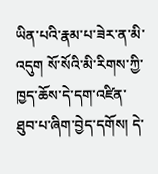ཡིན་པའི་རྣམ་པ་ཟེར་ན་མི་འདུག སོ་སོའི་མི་རིགས་ཀྱི་ཁྱད་ཆོས་དེ་དག་འཛིན་ཐུབ་པ་ཞིག་བྱེད་དགོས། དེ་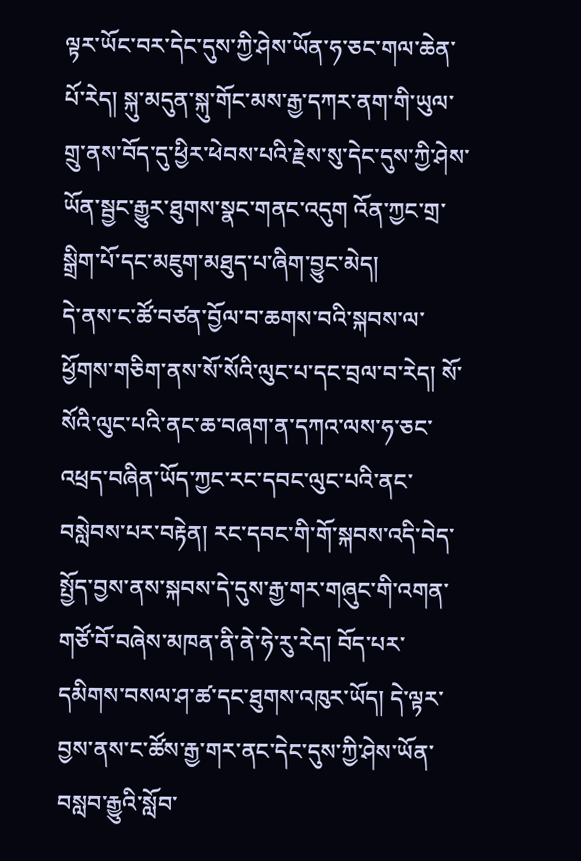ལྟར་ཡོང་བར་དེང་དུས་ཀྱི་ཤེས་ཡོན་ཧ་ཅང་གལ་ཆེན་པོ་རེད། སྐུ་མདུན་སྐུ་གོང་མས་རྒྱ་དཀར་ནག་གི་ཡུལ་གྲུ་ནས་བོད་དུ་ཕྱིར་ཕེབས་པའི་རྗེས་སུ་དེང་དུས་ཀྱི་ཤེས་ཡོན་སྦྱང་རྒྱུར་ཐུགས་སྣང་གནང་འདུག འོན་ཀྱང་གྲ་སྒྲིག་པོ་དང་མཇུག་མཐུད་པ་ཞིག་བྱུང་མེད།
དེ་ནས་ང་ཚོ་བཙན་བྱོལ་བ་ཆགས་བའི་སྐབས་ལ་ཕྱོགས་གཅིག་ནས་སོ་སོའི་ལུང་པ་དང་བྲལ་བ་རེད། སོ་སོའི་ལུང་པའི་ནང་ཆ་བཞག་ན་དཀའ་ལས་ཧ་ཅང་འཕྲད་བཞིན་ཡོད་ཀྱང་རང་དབང་ལུང་པའི་ནང་བསླེབས་པར་བརྟེན། རང་དབང་གི་གོ་སྐབས་འདི་བེད་སྤྱོད་བྱས་ནས་སྐབས་དེ་དུས་རྒྱ་གར་གཞུང་གི་འགན་གཙོ་བོ་བཞེས་མཁན་ནི་ནེ་ཧེ་རུ་རེད། བོད་པར་དམིགས་བསལ་ཤ་ཚ་དང་ཐུགས་འཁུར་ཡོད། དེ་ལྟར་བྱས་ནས་ང་ཚོས་རྒྱ་གར་ནང་དེང་དུས་ཀྱི་ཤེས་ཡོན་བསླབ་རྒྱུའི་སློབ་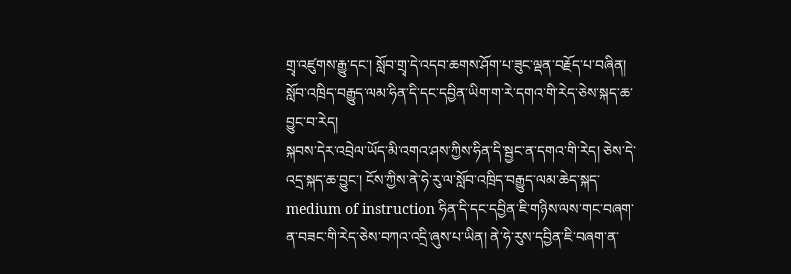གྲྭ་འཛུགས་རྒྱུ་དང་། སློབ་གྲྭ་དེ་འདབ་ཆགས་ཤོག་པ་ཟུང་ལྡན་བརྗོད་པ་བཞིན། སློབ་འཁྲིད་བརྒྱུད་ལམ་ཧིན་དི་དང་དབྱིན་ཡིག་ག་རེ་དགའ་གི་རེད་ཅེས་སྐད་ཆ་བྱུང་བ་རེད།
སྐབས་དེར་འབྲེལ་ཡོད་མི་འགའ་ཤས་ཀྱིས་ཧིན་དི་སྦྱང་ན་དགའ་གི་རེད། ཅེས་དེ་འདྲ་སྐད་ཆ་བྱུང་། ངོས་ཀྱིས་ནེ་ཧེ་རུ་ལ་སློབ་འཁྲིད་བརྒྱུད་ལམ་ཆེད་སྐད་ medium of instruction ཧིན་དི་དང་དབྱིན་ཇི་གཉིས་ལས་གང་བཞག་ན་བཟང་གི་རེད་ཅེས་བཀའ་འདྲི་ཞུས་པ་ཡིན། ནེ་ཧེ་རུས་དབྱིན་ཇི་བཞག་ན་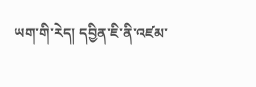ཡག་གི་རེད། དབྱིན་ཇི་ནི་འཛམ་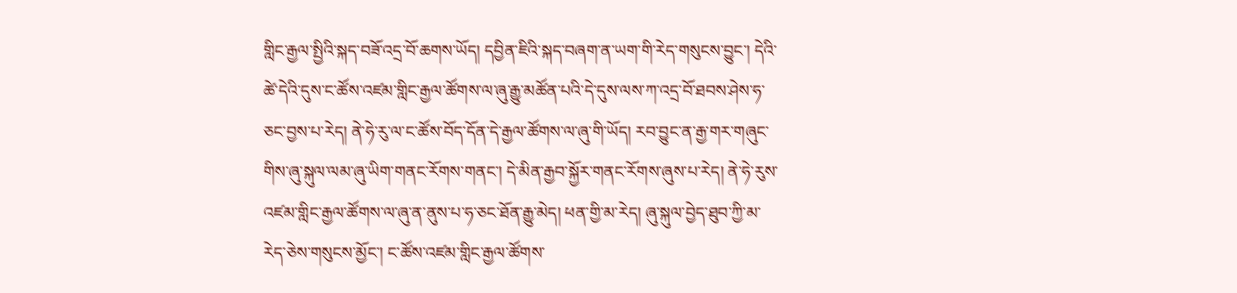གླིང་རྒྱལ་སྤྱིའི་སྐད་བཟོ་འདྲ་བོ་ཆགས་ཡོད། དབྱིན་ཇིའི་སྐད་བཞག་ན་ཡག་གི་རེད་གསུངས་བྱུང་། དེའི་ཚེ་དེའི་དུས་ང་ཚོས་འཛམ་གླིང་རྒྱལ་ཚོགས་ལ་ཞུ་རྒྱུ་མཚོན་པའི་དེ་དུས་ལས་ཀ་འདྲ་བོ་ཐབས་ཤེས་ཧ་ཅང་བྱས་པ་རེད། ནེ་ཧེ་རུ་ལ་ང་ཚོས་བོད་དོན་དེ་རྒྱལ་ཚོགས་ལ་ཞུ་གི་ཡོད། རབ་བྱུང་ན་རྒྱ་གར་གཞུང་གིས་ཞུ་སྐུལ་ལམ་ཞུ་ཡིག་གནང་རོགས་གནང་། དེ་མིན་རྒྱབ་སྐྱོར་གནང་རོགས་ཞུས་པ་རེད། ནེ་ཧེ་རུས་འཛམ་གླིང་རྒྱལ་ཚོགས་ལ་ཞུ་ན་ནུས་པ་ཧ་ཅང་ཐོན་རྒྱུ་མེད། ཕན་གྱི་མ་རེད། ཞུ་སྐུལ་བྱེད་ཐུབ་ཀྱི་མ་རེད་ཅེས་གསུངས་མྱོང་། ང་ཚོས་འཛམ་གླིང་རྒྱལ་ཚོགས་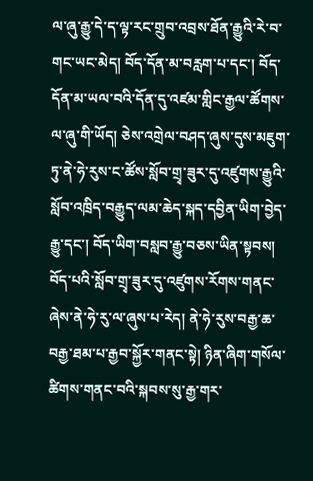ལ་ཞུ་རྒྱུ་དེ་ད་ལྟ་རང་གྲུབ་འབྲས་ཐོན་རྒྱུའི་རེ་བ་གང་ཡང་མེད། བོད་དོན་མ་བརླག་པ་དང་། བོད་དོན་མ་ཡལ་བའི་དོན་དུ་འཛམ་གླིང་རྒྱལ་ཚོགས་ལ་ཞུ་གི་ཡོད། ཅེས་འགྲེལ་བཤད་ཞུས་དུས་མཇུག་ཏུ་ནེ་ཧེ་རུས་ང་ཚོས་སློབ་གྲྭ་ཟུར་དུ་འཛུགས་རྒྱུའི་སློབ་འཁྲིད་བརྒྱུད་ལམ་ཆེད་སྐད་དབྱིན་ཡིག་བྱེད་རྒྱུ་དང་། བོད་ཡིག་བསླབ་རྒྱུ་བཅས་ཡིན་སྟབས། བོད་པའི་སློབ་གྲྭ་ཟུར་དུ་འཛུགས་རོགས་གནང་ཞེས་ནེ་ཧེ་རུ་ལ་ཞུས་པ་རེད། ནེ་ཧེ་རུས་བརྒྱ་ཆ་བརྒྱ་ཐམ་པ་རྒྱབ་སྐྱོར་གནང་སྟེ། ཉིན་ཞིག་གསོལ་ཚིགས་གནང་བའི་སྐབས་སུ་རྒྱ་གར་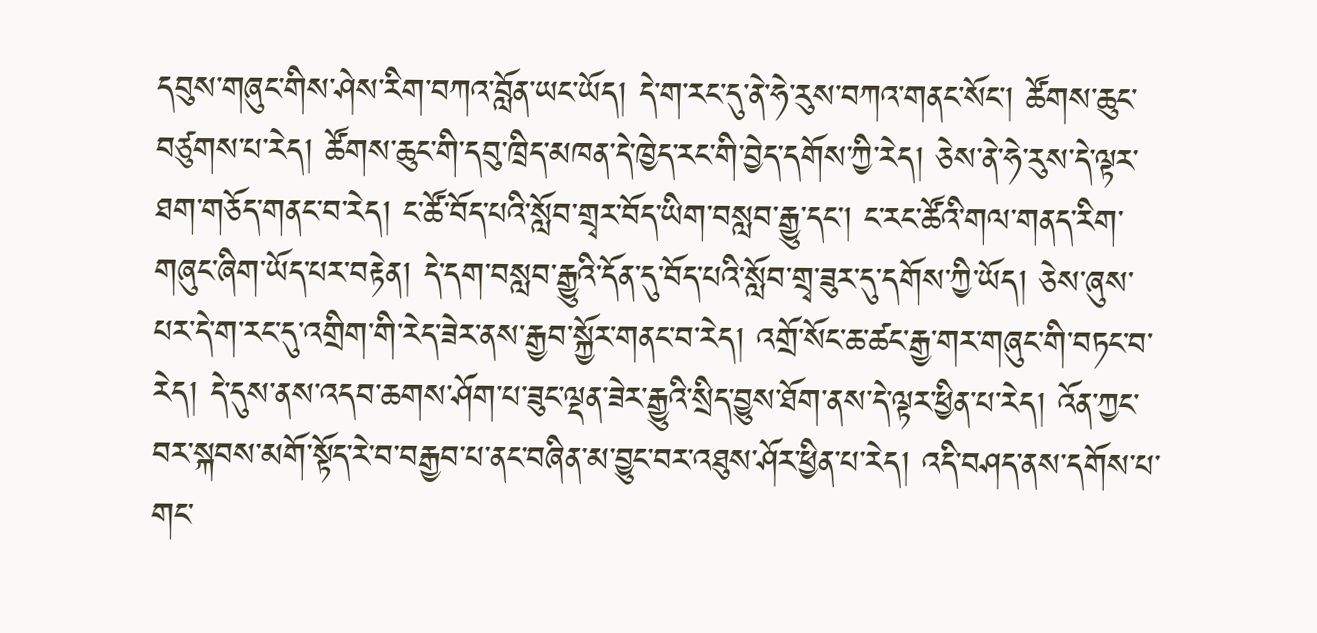དབུས་གཞུང་གིས་ཤེས་རིག་བཀའ་བློན་ཡང་ཡོད། དེ་ག་རང་དུ་ནེ་ཧེ་རུས་བཀའ་གནང་སོང་། ཚོགས་ཆུང་བཙུགས་པ་རེད། ཚོགས་ཆུང་གི་དབུ་ཁྲིད་མཁན་དེ་ཁྱེད་རང་གི་བྱེད་དགོས་ཀྱི་རེད། ཅེས་ནེ་ཧེ་རུས་དེ་ལྟར་ཐག་གཅོད་གནང་བ་རེད། ང་ཚོ་བོད་པའི་སློབ་གྲྭར་བོད་ཡིག་བསླབ་རྒྱུ་དང་། ང་རང་ཚོའི་གལ་གནད་རིག་གཞུང་ཞིག་ཡོད་པར་བརྟེན། དེ་དག་བསླབ་རྒྱུའི་དོན་དུ་བོད་པའི་སློབ་གྲྭ་ཟུར་དུ་དགོས་ཀྱི་ཡོད། ཅེས་ཞུས་པར་དེ་ག་རང་དུ་འགྲིག་གི་རེད་ཟེར་ནས་རྒྱབ་སྐྱོར་གནང་བ་རེད། འགྲོ་སོང་ཆ་ཚང་རྒྱ་གར་གཞུང་གི་བཏང་བ་རེད། དེ་དུས་ནས་འདབ་ཆགས་ཤོག་པ་ཟུང་ལྡན་ཟེར་རྒྱུའི་སྲིད་བྱུས་ཐོག་ནས་དེ་ལྟར་ཕྱིན་པ་རེད། འོན་ཀྱང་བར་སྐབས་མགོ་སྟོད་རེ་བ་བརྒྱབ་པ་ནང་བཞིན་མ་བྱུང་བར་འཐུས་ཤོར་ཕྱིན་པ་རེད། འདི་བཤད་ནས་དགོས་པ་གང་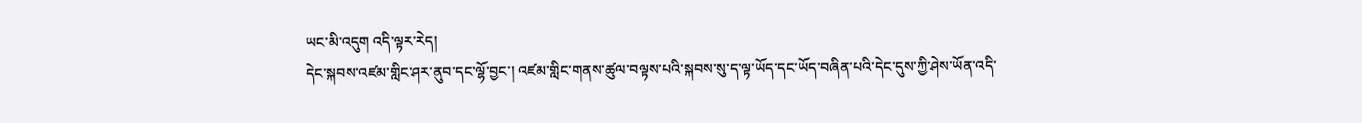ཡང་མི་འདུག འདི་ལྟར་རེད།
དེང་སྐབས་འཛམ་གླིང་ཤར་ནུབ་དང་ལྷོ་བྱང་། འཛམ་གླིང་གནས་ཚུལ་བལྟས་པའི་སྐབས་སུ་ད་ལྟ་ཡོད་དང་ཡོད་བཞིན་པའི་དེང་དུས་ཀྱི་ཤེས་ཡོན་འདི་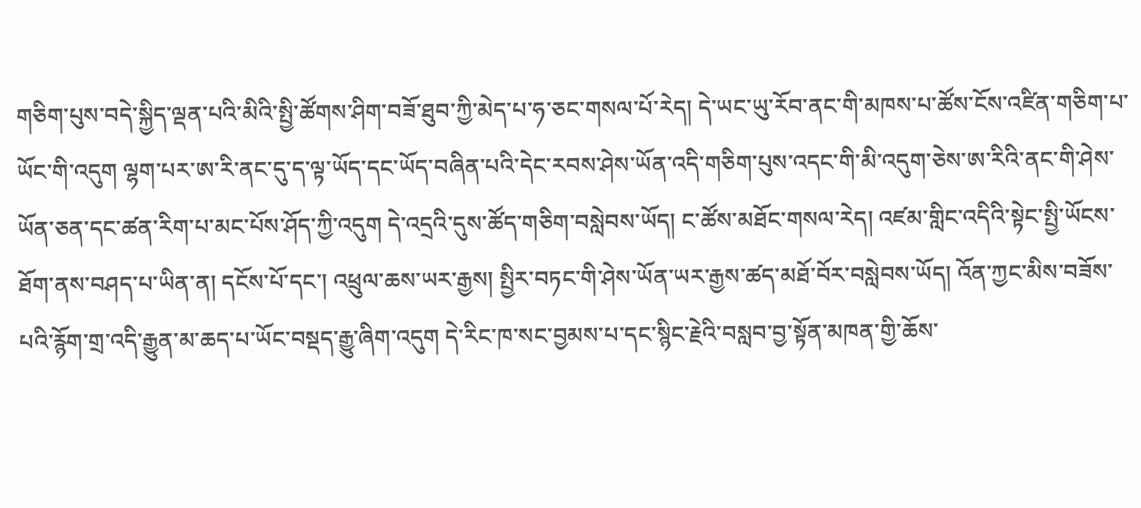གཅིག་པུས་བདེ་སྐྱིད་ལྡན་པའི་མིའི་སྤྱི་ཚོགས་ཤིག་བཟོ་ཐུབ་ཀྱི་མེད་པ་ཧ་ཅང་གསལ་པོ་རེད། དེ་ཡང་ཡུ་རོབ་ནང་གི་མཁས་པ་ཚོས་ངོས་འཛིན་གཅིག་པ་ཡོང་གི་འདུག ལྷག་པར་ཨ་རི་ནང་དུ་ད་ལྟ་ཡོད་དང་ཡོད་བཞིན་པའི་དེང་རབས་ཤེས་ཡོན་འདི་གཅིག་པུས་འདང་གི་མི་འདུག་ཅེས་ཨ་རིའི་ནང་གི་ཤེས་ཡོན་ཅན་དང་ཚན་རིག་པ་མང་པོས་ཤོད་ཀྱི་འདུག དེ་འདྲའི་དུས་ཚོད་གཅིག་བསླེབས་ཡོད། ང་ཚོས་མཐོང་གསལ་རེད། འཛམ་གླིང་འདིའི་སྟེང་སྤྱི་ཡོངས་ཐོག་ནས་བཤད་པ་ཡིན་ན། དངོས་པོ་དང་། འཕྲུལ་ཆས་ཡར་རྒྱས། སྤྱིར་བཏང་གི་ཤེས་ཡོན་ཡར་རྒྱས་ཚད་མཐོ་བོར་བསླེབས་ཡོད། འོན་ཀྱང་མིས་བཟོས་པའི་རྙོག་གྲ་འདི་རྒྱུན་མ་ཆད་པ་ཡོང་བསྡད་རྒྱུ་ཞིག་འདུག དེ་རིང་ཁ་སང་བྱམས་པ་དང་སྙིང་རྗེའི་བསླབ་བྱ་སྟོན་མཁན་གྱི་ཆོས་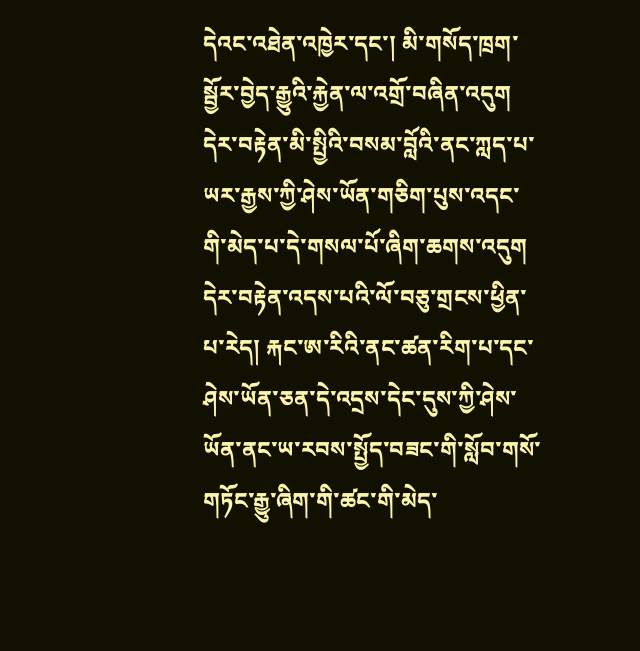དེའང་འཐེན་འཁྱེར་དང་། མི་གསོད་ཁྲག་སྦྱོར་བྱེད་རྒྱུའི་རྐྱེན་ལ་འགྲོ་བཞིན་འདུག དེར་བརྟེན་མི་སྤྱིའི་བསམ་བློའི་ནང་ཀླད་པ་ཡར་རྒྱས་ཀྱི་ཤེས་ཡོན་གཅིག་པུས་འདང་གི་མེད་པ་དེ་གསལ་པོ་ཞིག་ཆགས་འདུག དེར་བརྟེན་འདས་པའི་ལོ་བཅུ་གྲངས་ཕྱིན་པ་རེད། རྐང་ཨ་རིའི་ནང་ཚན་རིག་པ་དང་ཤེས་ཡོན་ཅན་དེ་འདྲས་དེང་དུས་ཀྱི་ཤེས་ཡོན་ནང་ཡ་རབས་སྤྱོད་བཟང་གི་སློབ་གསོ་གཏོང་རྒྱུ་ཞིག་གི་ཚང་གི་མེད་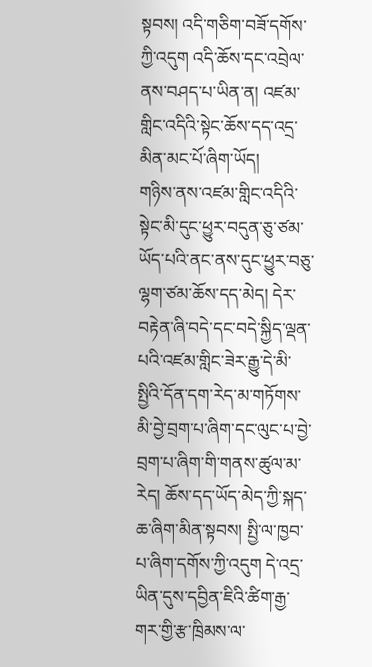སྟབས། འདི་གཅིག་བཟོ་དགོས་ཀྱི་འདུག འདི་ཆོས་དང་འབྲེལ་ནས་བཤད་པ་ཡིན་ན། འཛམ་གླིང་འདིའི་སྟེང་ཆོས་དད་འདྲ་མིན་མང་པོ་ཞིག་ཡོད།
གཉིས་ནས་འཛམ་གླིང་འདིའི་སྟེང་མི་དུང་ཕྱུར་བདུན་ཅུ་ཙམ་ཡོད་པའི་ནང་ནས་དུང་ཕྱུར་བཅུ་ལྷག་ཙམ་ཆོས་དད་མེད། དེར་བརྟེན་ཞི་བདེ་དང་བདེ་སྐྱིད་ལྡན་པའི་འཛམ་གླིང་ཟེར་རྒྱུ་དེ་མི་སྤྱིའི་དོན་དག་རེད་མ་གཏོགས་མི་བྱེ་བྲག་པ་ཞིག་དང་ལུང་པ་བྱེ་བྲག་པ་ཞིག་གི་གནས་ཚུལ་མ་རེད། ཆོས་དད་ཡོད་མེད་ཀྱི་སྐད་ཆ་ཞིག་མིན་སྟབས། སྤྱི་ལ་ཁྱབ་པ་ཞིག་དགོས་ཀྱི་འདུག དེ་འདྲ་ཡིན་དུས་དབྱིན་ཇིའི་ཚིག་རྒྱ་གར་གྱི་རྩ་ཁྲིམས་ལ་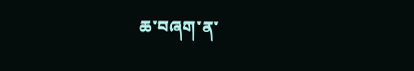ཆ་བཞག་ན་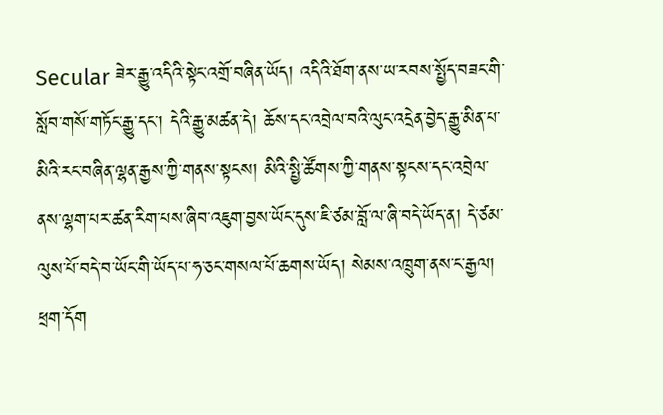Secular ཟེར་རྒྱུ་འདིའི་སྟེང་འགྲོ་བཞིན་ཡོད། འདིའི་ཐོག་ནས་ཡ་རབས་སྤྱོད་བཟང་གི་སློབ་གསོ་གཏོང་རྒྱུ་དང་། དེའི་རྒྱུ་མཚན་དེ། ཆོས་དང་འབྲེལ་བའི་ལུང་འདྲེན་བྱེད་རྒྱུ་མིན་པ་མིའི་རང་བཞིན་ལྷན་རྒྱས་ཀྱི་གནས་སྟངས། མིའི་སྤྱི་ཚོགས་ཀྱི་གནས་སྟངས་དང་འབྲེལ་ནས་ལྷག་པར་ཚན་རིག་པས་ཞིབ་འཇུག་བྱས་ཡོང་དུས་ཇི་ཙམ་བློ་ལ་ཞི་བདེ་ཡོད་ན། དེ་ཙམ་ལུས་པོ་བདེ་བ་ཡོང་གི་ཡོད་པ་ཧ་ཅང་གསལ་པོ་ཆགས་ཡོད། སེམས་འཁྲུག་ནས་ང་རྒྱལ། ཕྲག་དོག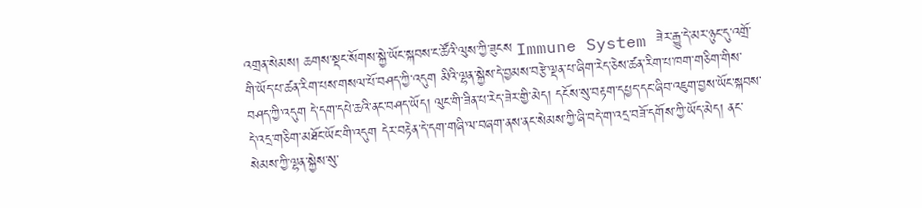འགྲན་སེམས། ཆགས་སྡང་སོགས་སྐྱེ་ཡོང་སྐབས་ང་ཚོའི་ལུས་ཀྱི་ཟུངས Immune System ཟེར་རྒྱུ་དེ་མར་ཉུང་དུ་འགྲོ་གི་ཡོད་པ་ཚན་རིག་པས་གསལ་པོ་བཤད་ཀྱི་འདུག མིའི་ལྷན་སྐྱེས་དེ་བྱམས་བརྩེ་ལྡན་པ་ཞིག་རེད་ཅེས་ཚན་རིག་པ་ཁག་གཅིག་གིས་བཤད་ཀྱི་འདུག དེ་དག་དཔེ་ཆའི་ནང་བཤད་ཡོད། ལུང་གི་ཟིན་པ་རེད་ཟེར་གྱི་མེད། དངོས་སུ་བརྟག་དཔྱད་དང་ཞིབ་འཇུག་བྱས་ཡོང་སྐབས་དེ་འདྲ་གཅིག་མཐོང་ཡོང་གི་འདུག དེར་བརྟེན་དེ་དག་གཞི་ལ་བཞག་ནས་ནང་སེམས་ཀྱི་ཞི་བདེ་ག་འདྲ་བཟོ་དགོས་ཀྱི་ཡོད་མེད། ནང་སེམས་ཀྱི་ལྷན་སྐྱེས་སུ་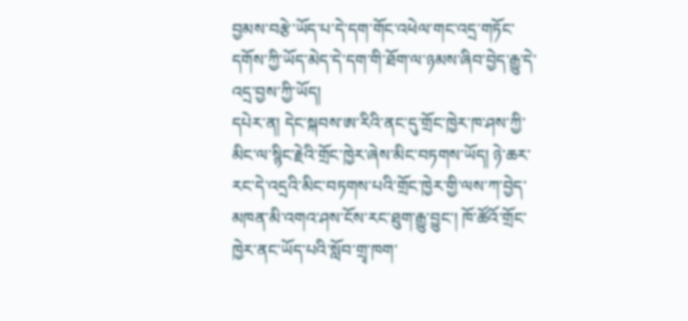བྱམས་བརྩེ་ཡོད་པ་དེ་དག་གོང་འཕེལ་གང་འདྲ་གཏོང་དགོས་ཀྱི་ཡོད་མེད་དེ་དག་གི་ཐོག་ལ་ཉམས་ཞིབ་བྱེད་རྒྱུ་དེ་འདྲ་བྱས་ཀྱི་ཡོད།
དཔེར་ན། དེང་སྐབས་ཨ་རིའི་ནང་དུ་གྲོང་ཁྱེར་ཁ་ཤས་ཀྱི་མིང་ལ་སྙིང་རྗེའི་གྲོང་ཁྱེར་ཞེས་མིང་བཏགས་ཡོད། ཉེ་ཆར་རང་དེ་འདྲའི་མིང་བཏགས་པའི་གྲོང་ཁྱེར་གྱི་ལས་ཀ་བྱེད་མཁན་མི་འགའ་ཤས་ངོས་རང་ཐུག་རྒྱུ་བྱུང་། ཁོ་ཚོའོ་གྲོང་ཁྱེར་ནང་ཡོད་པའི་སློབ་གྲྭ་ཁག་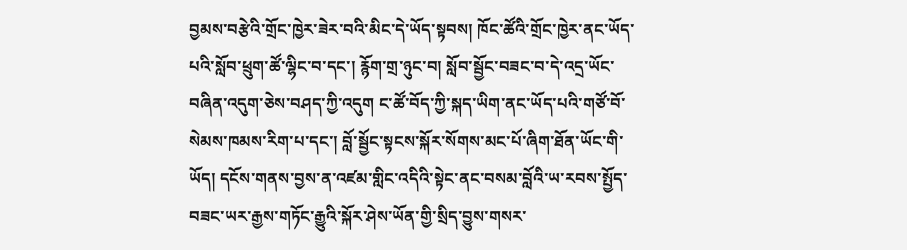བྱམས་བརྩེའི་གྲོང་ཁྱེར་ཟེར་བའི་མིང་དེ་ཡོད་སྟབས། ཁོང་ཚོའི་གྲོང་ཁྱེར་ནང་ཡོད་པའི་སློབ་ཕྲུག་ཚོ་ལྷིང་བ་དང་། རྙོག་གྲ་ཉུང་བ། སློབ་སྦྱོང་བཟང་བ་དེ་འདྲ་ཡོང་བཞིན་འདུག་ཅེས་བཤད་ཀྱི་འདུག ང་ཚོ་བོད་ཀྱི་སྐད་ཡིག་ནང་ཡོད་པའི་གཙོ་བོ་སེམས་ཁམས་རིག་པ་དང་། བློ་སྦྱོང་སྟངས་སྐོར་སོགས་མང་པོ་ཞིག་ཐོན་ཡོང་གི་ཡོད། དངོས་གནས་བྱས་ན་འཛམ་གླིང་འདིའི་སྟེང་ནང་བསམ་བློའི་ཡ་རབས་སྤྱོད་བཟང་ཡར་རྒྱས་གཏོང་རྒྱུའི་སྐོར་ཤེས་ཡོན་གྱི་སྲིད་བྱུས་གསར་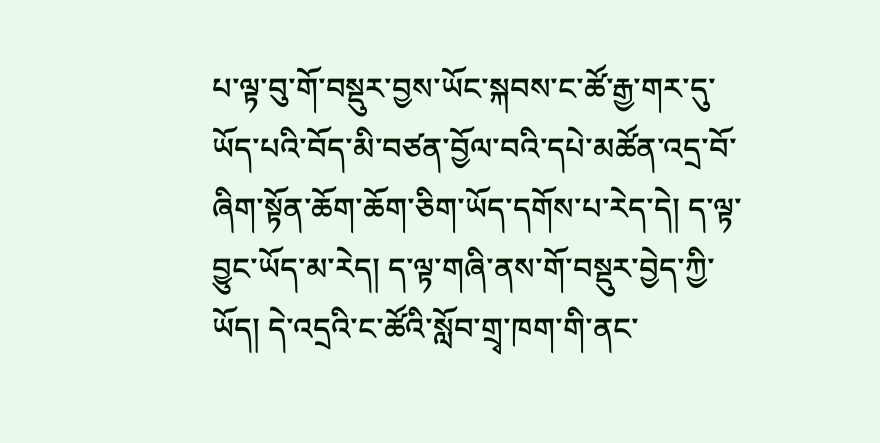པ་ལྟ་བུ་གོ་བསྡུར་བྱས་ཡོང་སྐབས་ང་ཚོ་རྒྱ་གར་དུ་ཡོད་པའི་བོད་མི་བཙན་བྱོལ་བའི་དཔེ་མཚོན་འདྲ་བོ་ཞིག་སྟོན་ཆོག་ཆོག་ཅིག་ཡོད་དགོས་པ་རེད་དེ། ད་ལྟ་བྱུང་ཡོད་མ་རེད། ད་ལྟ་གཞི་ནས་གོ་བསྡུར་བྱེད་ཀྱི་ཡོད། དེ་འདྲའི་ང་ཚོའི་སློབ་གྲྭ་ཁག་གི་ནང་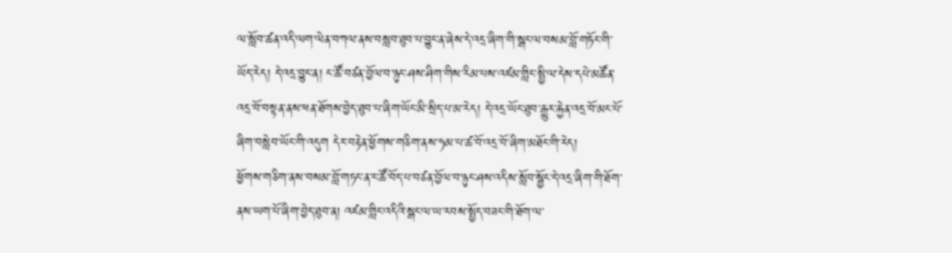ལ་སློབ་ཚན་འདི་ལག་ལེན་བཀལ་ནས་བསླབ་ཐུབ་པ་བྱུང་ན་ཞེས་དེ་འདྲ་ཞིག་གི་སྒང་ལ་བསམ་བློ་གཏོང་གི་ཡོད་རེད། དེ་འདྲ་བྱུང་ན། ང་ཚོ་བཙན་བྱོལ་བ་ཉུང་ཤས་ཤིག་གིས་རིམ་པས་འཛམ་གླིང་སྤྱི་ལ་དེས་དཔེ་མཚོན་འདྲ་བོ་བསྟན་ནས་ཕན་ཐོགས་བྱེད་ཐུབ་པ་ཞིག་ཡོང་མི་སྲིད་པ་མ་རེད། དེ་འདྲ་ཡོང་ཐུབ་རྒྱུར་རྐྱེན་འདྲ་བོ་མང་པོ་ཞིག་བསླེབ་ཡོང་གི་འདུག དེར་བརྟེན་ཕྱོགས་གཅིག་ནས་ཧམ་པ་ཚ་བོ་འདྲ་བོ་ཞིག་མཐོང་གི་རེད།
ཕྱོགས་གཅིག་ནས་བསམ་བློ་གཏང་ན་ང་ཚོ་བོད་པ་བཙན་བྱོལ་བ་ཉུང་ཤས་འདིས་སློབ་སྦྱོང་དེ་འདྲ་ཞིག་གི་ཐོག་ནས་ཡག་པོ་ཞིག་བྱེད་ཐུབ་ན། འཛམ་གླིང་འདིའི་སྒང་ལ་ཡ་རབས་སྤྱོད་བཟང་གི་ཐོག་ལ་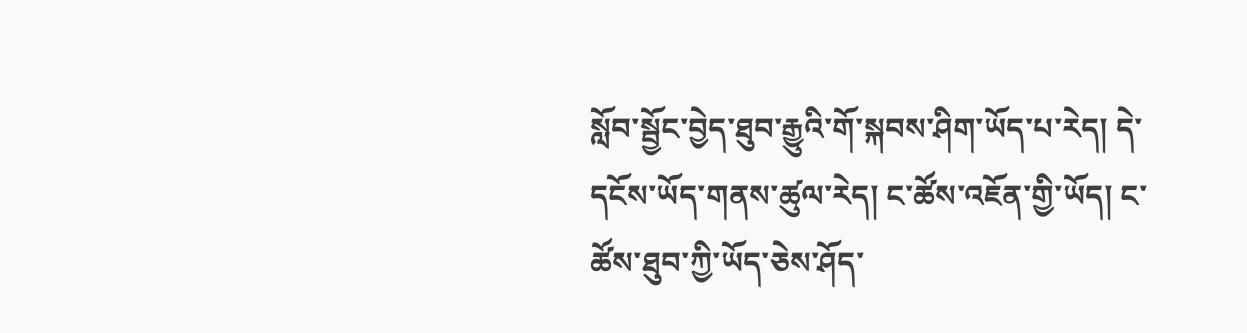སློབ་སྦྱོང་བྱེད་ཐུབ་རྒྱུའི་གོ་སྐབས་ཤིག་ཡོད་པ་རེད། དེ་དངོས་ཡོད་གནས་ཚུལ་རེད། ང་ཚོས་འཇོན་གྱི་ཡོད། ང་ཚོས་ཐུབ་ཀྱི་ཡོད་ཅེས་ཤོད་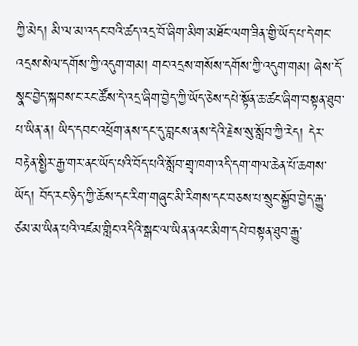ཀྱི་མེད། མི་ལ་མ་འདང་བའི་ཚད་འདྲ་བོ་ཞིག་མིག་མཐོང་ལག་ཟིན་གྱི་ཡོད་པ་དེ་གང་འདྲས་སེལ་དགོས་ཀྱི་འདུག་གམ། གང་འདྲས་གསོས་དགོས་ཀྱི་འདུག་གམ། ཞེས་དོ་སྣང་བྱེད་སྐབས་ང་རང་ཚོས་དེ་འདྲ་ཞིག་བྱེད་ཀྱི་ཡོད་ཅེས་དཔེ་སྟོན་ཆ་ཚང་ཞིག་བསྟན་ཐུབ་པ་ཡིན་ན། ཡིད་དབང་འཕྲོག་ནས་དང་དུ་བླངས་ནས་དེའི་རྗེས་སུ་སློབ་ཀྱི་རེད། དེར་བརྟེན་སྤྱིར་རྒྱ་གར་ནང་ཡོད་པའི་བོད་པའི་སློབ་གྲྭ་ཁག་འདི་དག་གལ་ཆེན་པོ་ཆགས་ཡོད། བོད་རང་ཉིད་ཀྱི་ཆོས་དང་རིག་གཞུང་མི་རིགས་དང་བཅས་པ་སྲུང་སྐྱོབ་བྱེད་རྒྱུ་ཙམ་མ་ཡིན་པའི་འཛམ་གླིང་འདིའི་སྒང་ལ་ཡིན་ནའང་མིག་དཔེ་བསྟན་ཐུབ་རྒྱུ་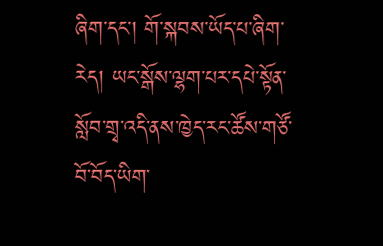ཞིག་དང་། གོ་སྐབས་ཡོད་པ་ཞིག་རེད། ཡང་སྒོས་ལྷག་པར་དཔེ་སྟོན་སློབ་གྲྭ་འདི་ནས་ཁྱེད་རང་ཚོས་གཙོ་བོ་བོད་ཡིག་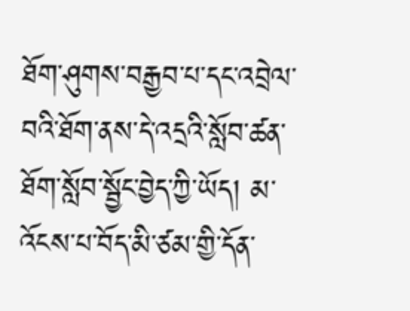ཐོག་ཤུགས་བརྒྱབ་པ་དང་འབྲེལ་བའི་ཐོག་ནས་དེ་འདྲའི་སློབ་ཚན་ཐོག་སློབ་སྦྱོང་བྱེད་ཀྱི་ཡོད། མ་འོངས་པ་བོད་མི་ཙམ་གྱི་དོན་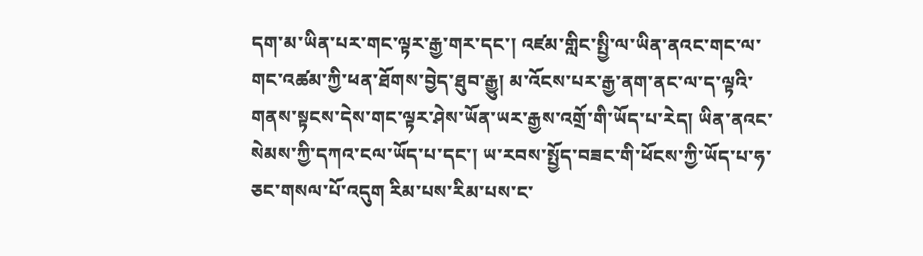དག་མ་ཡིན་པར་གང་ལྟར་རྒྱ་གར་དང་། འཛམ་གླིང་སྤྱི་ལ་ཡིན་ནའང་གང་ལ་གང་འཚམ་ཀྱི་ཕན་ཐོགས་བྱེད་ཐུབ་རྒྱུ། མ་འོངས་པར་རྒྱ་ནག་ནང་ལ་ད་ལྟའི་གནས་སྟངས་དེས་གང་ལྟར་ཤེས་ཡོན་ཡར་རྒྱས་འགྲོ་གི་ཡོད་པ་རེད། ཡིན་ནའང་སེམས་ཀྱི་དཀའ་ངལ་ཡོད་པ་དང་། ཡ་རབས་སྤྱོད་བཟང་གི་ཕོངས་ཀྱི་ཡོད་པ་ཧ་ཅང་གསལ་པོ་འདུག རིམ་པས་རིམ་པས་ང་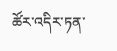ཚོར་འདིར་ཏན་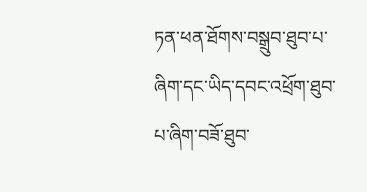ཏན་ཕན་ཐོགས་བསྒྲུབ་ཐུབ་པ་ཞིག་དང་ཡིད་དབང་འཕྲོག་ཐུབ་པ་ཞིག་བཟོ་ཐུབ་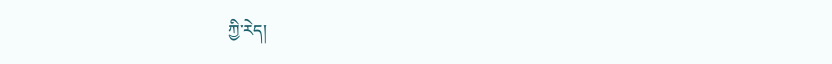ཀྱི་རེད།